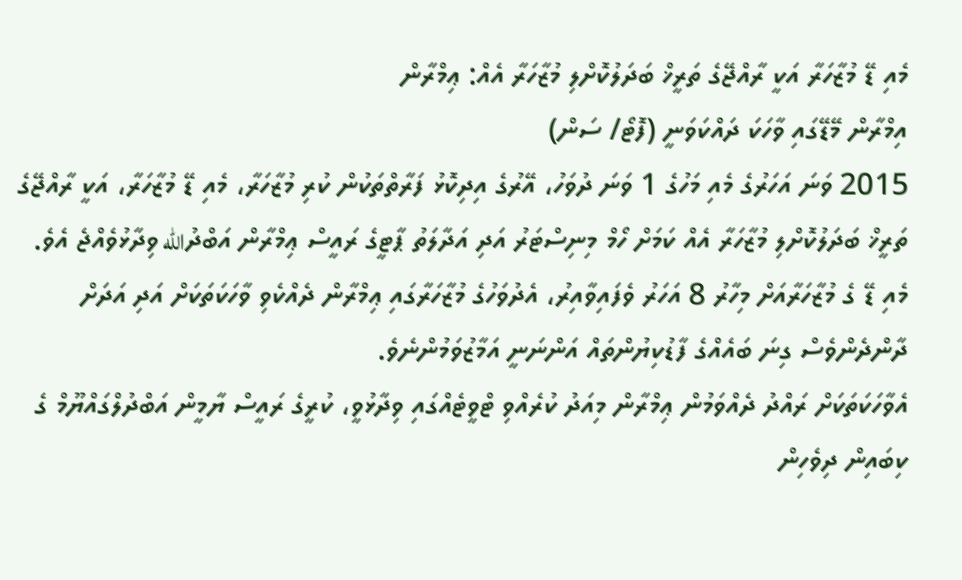މެއި ޑޭ މުޒާހަރާ އަކީ ރާއްޖޭގެ ތަރީޚް ބަދަލުކޮށްލި މުޒާހަރާ އެއް: ޢިމްރާން
އިމްރާން މޭޑޭގައި ވާހަކަ ދައްކަވަނީ (ފޮޓޯ/ ސަން)
2015 ވަނަ އަހަރުގެ މެއި މަހުގެ 1 ވަނަ ދުވަހު، އޭރުގެ އިދިކޮޅު ފަރާތްތަކުން ކުރި މުޒާހަރާ، މެއި ޑޭ މުޒާހަރާ، އަކީ ރާއްޖޭގެ ތަރީޚް ބަދަލުކޮށްލި މުޒާހަރާ އެއް ކަމަށް ހޯމް މިނިސްޓަރު އަދި އަދާލަތު ޕާޓީގެ ރައީސް ޢިމްރާން އަބްދުالله ވިދާޅުވެއްޖެ އެވެ.
މެއި ޑޭ ގެ މުޒާހަރާއަށް މިހާރު 8 އަހަރު ވެފައިވާއިރު، އެދުވަހުގެ މުޒާހަރާގައި ޢިމްރާން ދެއްކެވި ވާހަކަތަކަށް އަދި އަދަށް ދާންދެންވެސް ގިނަ ބައެއްގެ ފާޑުކިޔުންތައް އަންނަނީ އަމާޒުވަމުންނެވެ.
އެވާހަކަތަކަށް ރައްދު ދެއްވަމުން ޢިމްރާން މިއަދު ކުރެއްވި ޓްވީޓެއްގައި ވިދާޅުވީ، ކުރީގެ ރައީސް ޔާމީން އަބްދުލްގައްޔޫމް ގެ ކިބައިން ދިވެހިން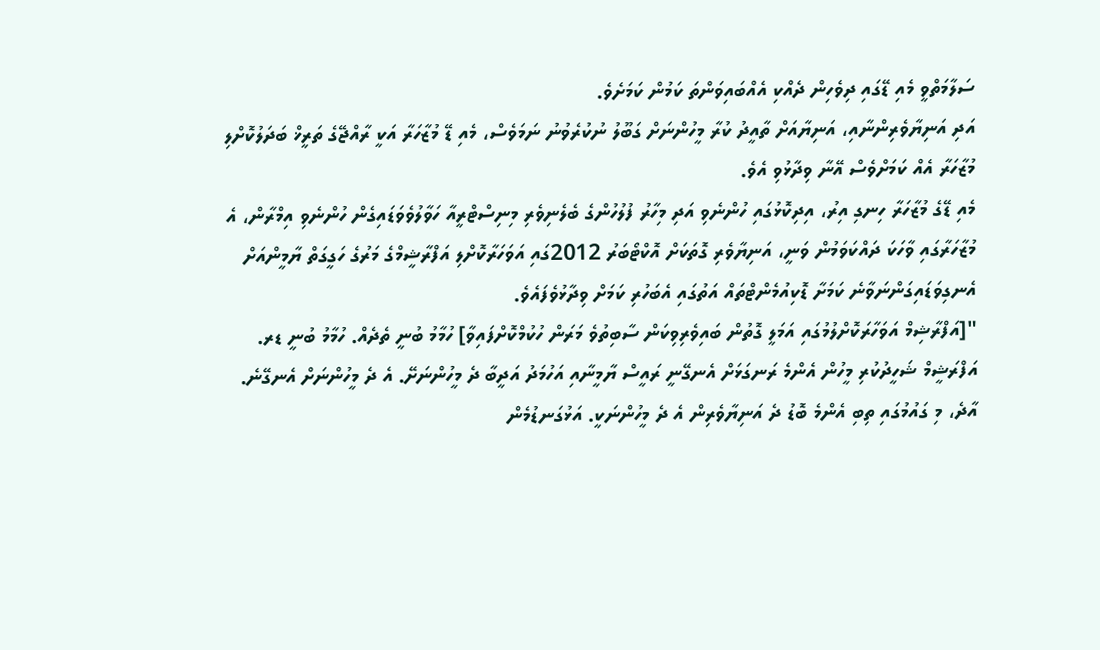ސަލާމަތްވީ މެއި ޑޭގައި ދިވެހިން ދެއްކި އެއްބައިވަންތަ ކަމުން ކަމަށެވެ.
އަދި އަނިޔާވެރިންނާއި، އަނިޔާއަށް ތާއީދު ކުރާ މީހުންނަށް ގަބޫލު ނުކުރެވުނު ނަމަވެސް، މެއި ޑޭ މުޒާހަރާ އަކީ ރާއްޖޭގެ ތަރީޚް ބަދަލުކޮށްލި މުޒާހަރާ އެއް ކަމަށްވެސް އޭނާ ވިދާޅުވި އެވެ.
މެއި ޑޭގެ މުޒާހަރާ ހިނގި އިރު، އިދިކޮޅުގައި ހުންނެވި އަދި މިހާރު ފުލުހުންގެ ބެލެނިވެރި މިނިސްޓްރީއާ ހަވާލުވެވަޑައިގެން ހުންނެވި އިމްރާން، އެ މުޒާހަރާގައި ވާހަކަ ދައްކަވަމުން ވަނީ، އަނިޔާވެރި ގޮތަކަށް އޮކްޓޯބަރު 2012ގައި އަވަހަރާކޮށްލި އަފްރާޝީމްގެ މަރުގެ ހަގީގަތް ޔާމީންއަށް އެނގިވަޑައިގަންނަވާނެ ކަމަށާ ޑޮކިއުމެންޓްތައް އަތުގައި އެބަހުރި ކަމަށް ވިދާޅުވެފައެވެ.
"[އަފްރާޝިމް އަވަހާރަކޮށްލުމުގައި އަމަލީ ގޮތުން ބައިވެރިވިކަން ސާބިތުވެ މަރަން ހުކުމްކޮށްފައިވާ] ހުމާމު ބުނީ ތެދެއް. ހުމާމު ބުނީ ޑރ. އަފްރަޝީމް ޝަހީދުކުރި މީހުން އެންމެ ރަނގަޅަށް އެނގޭނީ ރައީސް ޔާމީނާއި އަހުމަދު އަދީބާ ދެ މީހުންނަށޭ. އެ ދެ މީހުންނަށް އެނގޭނެ. އާދެ، މި ގައުމުގައި ތިބި އެންމެ ބޮޑު ދެ އަނިޔާވެރިން އެ ދެ މީހުންނަކީ. އަޅުގަނޑުމެން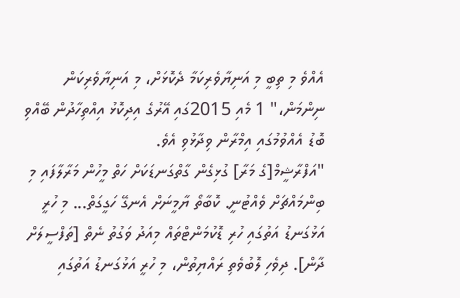އެއްވެ މި ތިބީ މި އަނިޔާވެރިކަމާ ދެކޮޅަށް، މި އަނިޔާވެރިކަން ނިންމަން،" 1 މެއި 2015ގައި އޭރުގެ އިދިކޮޅު އިއްތިހާދުން ބޭއްވި ބޮޑު އެއްވުމުގައި އިމްރާން ވިދާޅުވި އެވެ.
"އަފްރާޝީމް[ގެ މަރާ] ގުޅިގެން ގާތްގަނޑަކަށް ހަތް މީހުން މަރާލާފައި މި ބިންމައްޗަށް ވެއްޓުނީ. ކޮބާތޯ ޔާމީނަށް އެނގޭ ހަގީގަތް... މި ހުރީ އަޅުގަނޑު އަތުގައި ހުރި ޑޮކުމަންޓްތައް މިއަދު ވަގުތު ނެތް [ތަފްސީލަށް ދާން]. ދިވެހި ލޮބުވެތި ރައްޔިތުން، މި ހުރީ އަޅުގަނޑު އަތުގައި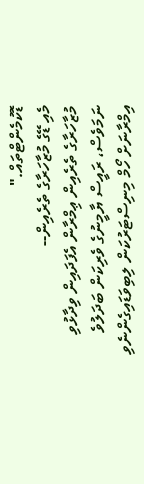ޑޮކުމެންޓްތައް."
މެއި ޑޭގެ މުޒާހަރާގެ ތެރެއިން--
މުޒާހަރާގެ ތެރެއިން ޢިމްރާން އެފަދައިން ވިދާޅުވި ނަމަވެސް، ރައީސް ޔާމީނުގެ ވެރިކަން ބަދަލުވެ އިމްރާނަށް ހޯމް މިނިސްޓަރުކަން ލިބިވަޑައިގެންނެވި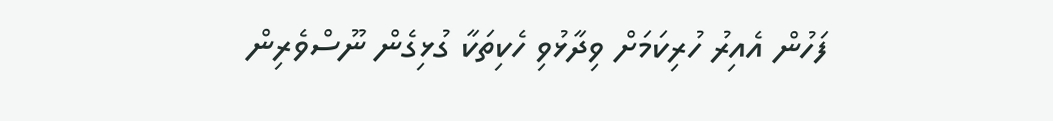ފަހުން އެއިރު ހުރިކަމަށް ވިދާޅުވި ހެކިތަކާ ގުޅިގެން ނޫސްވެރިން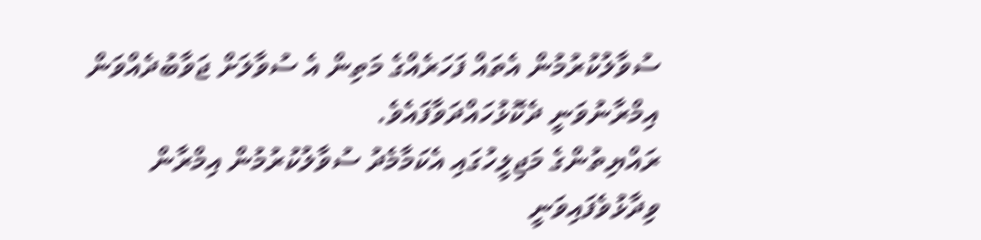ސުވާލުކުރުމުން އެތައް ފަހަރެއްގެ މަތިން އެ ސުވާލަށް ޖަވާބުދެއްވަން އިމްރާނުވަނީ ދެކޮޅުހައްދަވާފައެވެ.
ރައްޔިތުންގެ މަޖިލީހުގައި އެކަމާމެދު ސުވާލުކުރުމުން އިމްރާން ވިދާޅުވެފައިވަނީ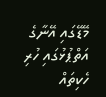މޭޑޭގައި އޭނާގެ އަތްޕުޅުގައި ހުރި ހެކިތައް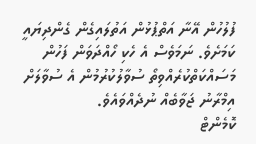ފުލުހުން އޭނާ އަތްޕުޅުން އަތުލައިގެން ގެންދިޔައީ ކަމަށެވެ. ނަމަވެސް އެ ހެކި ހޯއްދަވަން ފަހުން މަސައްކަތްކުރެއްވިތޯ ސުވާލުކުރުމުން އެ ސުވާލަށް އިމްރާނު ޖަވާބެއް ނުދެއްވައެވެ.
ކޮމެންޓް